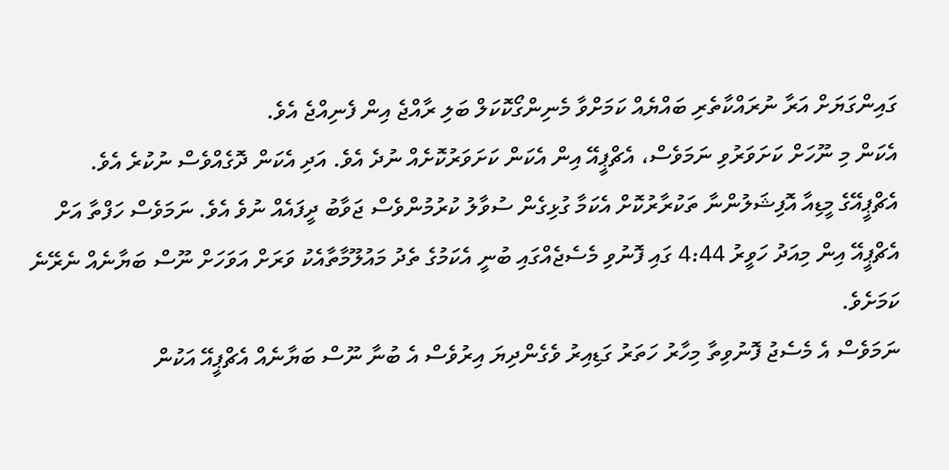ގައިންގަޔަށް އަރާ ނުރައްކާތެރި ބައްޔެއް ކަމަށްވާ މެނިންގޯކޮކަލް ބަލި ރާއްޖެ އިން ފެނިއްޖެ އެވެ.
އެކަން މި ނޫހަށް ކަށަވަރުވި ނަމަވެސް، އެޗްޕީއޭ އިން އެކަން ކަށަވަރުކޮށެއް ނުދެ އެވެ. އަދި އެކަން ދޮގެއްވެސް ނުކުރެ އެވެ.
އެޗްޕީއޭގެ މީޑިއާ އޮފިޝަލުންނާ ތަކުރާރުކޮށް އެކަމާ ގުޅިގެން ސުވާލު ކުރުމުންވެސް ޖަވާބު ދީފައެއް ނުވެ އެވެ. ނަމަވެސް ހަފްތާ އަށް އެޗްޕީއޭ އިން މިއަދު ހަވީރު 4:44 ގައި ފޮނުވި މެސެޖެއްގައި ބުނީ އެކަމުގެ ތެދު މައުލޫމާތާއެކު ވަރަށް އަވަހަށް ނޫސް ބަޔާނެއް ނެރޭނެ ކަމަށެވެ.
ނަމަވެސް އެ މެސެޖު ފޮނުވިތާ މިހާރު ހަތަރު ގަޑިއިރު ވެގެންދިޔަ އިރުވެސް އެ ބުނާ ނޫސް ބަޔާނެއް އެޗްޕީއޭ އަކުން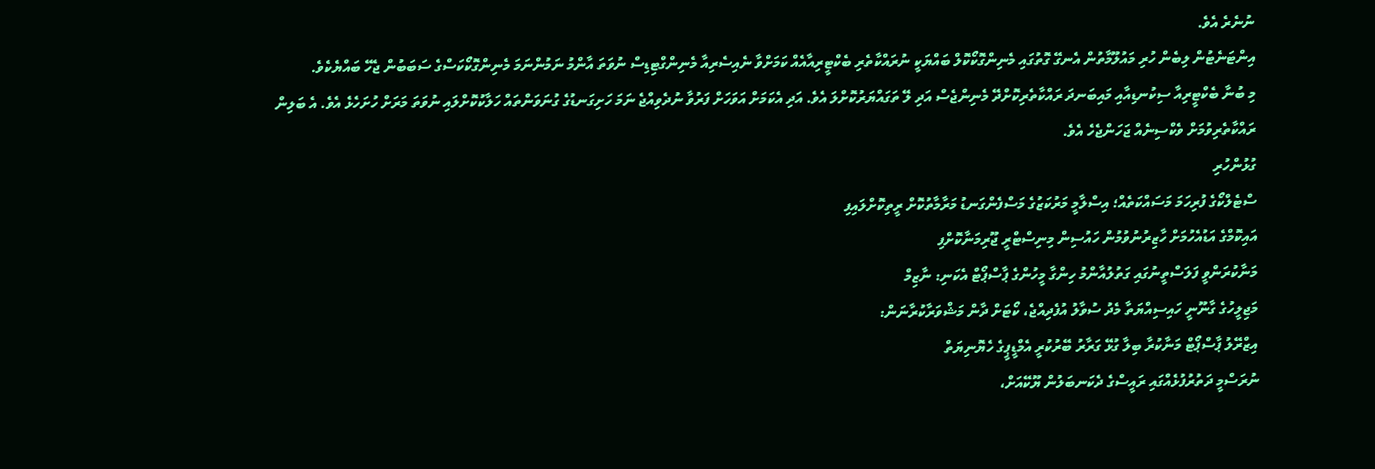ނުނެރެ އެވެ.
އިންޓަނެޓުން ލިބެން ހުރި މައުލޫމާތުން އެނގޭ ގޮތުގައި މެނިންގޮކޯކޮލް ބައްޔަކީ ނުރައްކާތެރި ބެކްޓީރިއާއެއް ކަމަށްވާ ނެއިސެރިއާ މެނިންގްޓިޑިސް ނުވަތަ އާންމު ނަމުންނަމަ މެނިންގޮކޯކަސްގެ ސަބަބުން ޖެހޭ ބައްޔެކެވެ.
މި ބުނާ ބެކްޓީރިއާ ސިކުނޑިއާއި މައިބަނދަ ރައްކާތެރިކޮށްދޭ މެނިންޖެސް އަދި ލޭ ތަގައްޔަރުކޮށްލަ އެވެ. އަދި އެކަމަށް އަވަހަށް ފަރުވާ ނުދެވިއްޖެ ނަމަ ހަށިގަނޑުގެ ގުނަވަންތައް ހަލާކުކޮށްލައި ނުވަތަ މަރަށް ހުށަހެޅެ އެވެ. އެ ބަލިން ރައްކާތެރިވުމަށް ވެކްސިނެއް ޖަހަންޖެހެ އެވެ.
ގުޅުންހުރި
ސްޓެލްކޯގެ ފުރިހަމަ މަސައްކަތެއް؛ އިސްލާމީ މަރުކަޒުގެ މަސްފެންގަނޑު މަރާމާތުކޮށް ރީތިކޮށްލައިފި
އައިކޮމްގެ އަޑުއެހުމަށް ހާޒިރުނުވުމުން ހައުސިން މިނިސްޓްރީ ޖޫރިމަނާކޮށްފި
މަނާކުރަންވީ ފަލަސްތީނުގައި ގަތުލުއާންމު ހިންގާ މީހުންގެ ޕާސްޕޯޓް އެކަނި: ނާޒިމް
މަޖިލީހުގެ ގާނޫނީ ހައިސިއްޔަތާ މެދު ސުވާލު އުފެދިއްޖެ، ކޯޓަށް ދާން މަޝްވަރާކުރާނަން:
އިޒްރޭލު ޕާސްޕޯޓް މަނާކުރާ ބިލާ ގުޅޭ ގަރާރު ބޭރުކުރީ އެމްޑީޕީގެ ހެޔޮނިޔަތް
ނުރަސްމީ ދަތުރުފުޅެއްގައި ރައީސްގެ ދެކަނބަލުން ޔޫކޭއަށް،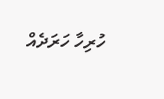ހުރިހާ ހަރަދެއް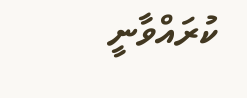ކުރައްވާނީ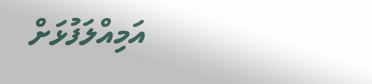އަމިއްލަފުޅަށް